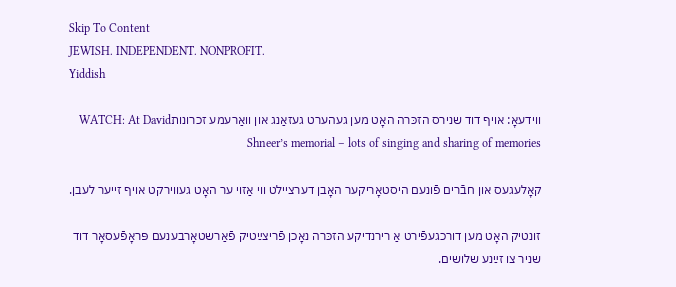Skip To Content
JEWISH. INDEPENDENT. NONPROFIT.
Yiddish

ווידעאָ: אויף דוד שנירס הזכּרה האָט מען געהערט געזאַנג און וואַרעמע זכרונותWATCH: At David Shneer’s memorial – lots of singing and sharing of memories

קאָלעגעס און חבֿרים פֿונעם היסטאָריקער האָבן דערציילט ווי אַזוי ער האָט געווירקט אויף זייער לעבן.

זונטיק האָט מען דורכגעפֿירט אַ רירנדיקע הזכּרה נאָכן פֿריצײַטיק פֿאַרשטאָרבענעם פּראָפֿעסאָר דוד שניר צו זײַנע שלושים.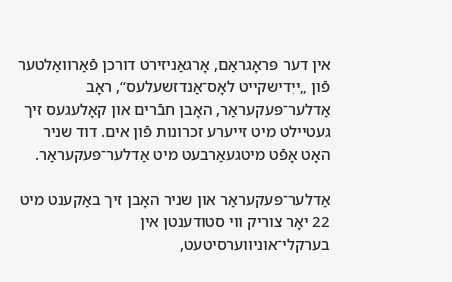אין דער פּראָגראַם, אָרגאַניזירט דורכן פֿאַרוואַלטער פֿון „ייִדישקייט לאָס־אַנדזשעלעס“, ראָב אַדלער־פּעקעראַר, האָבן חבֿרים און קאָלעגעס זיך געטיילט מיט זייערע זכרונות פֿון אים. דוד שניר האָט אָפֿט מיטגעאַרבעט מיט אַדלער־פּעקעראַר.

אַדלער־פּעקעראַר און שניר האָבן זיך באַקענט מיט 22 יאָר צוריק ווי סטודענטן אין בערקלי־אוניווערסיטעט,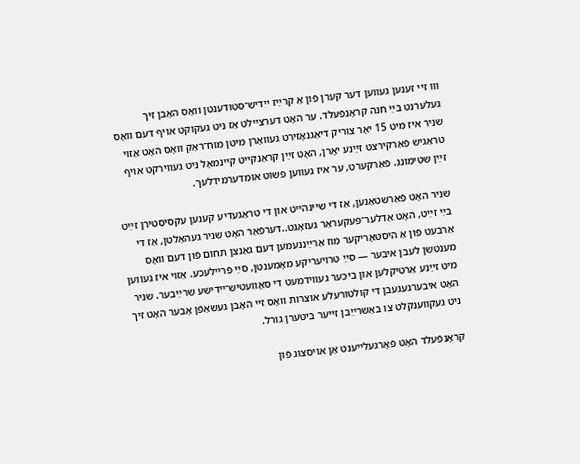וווּ זיי זענען געווען דער קערן פֿון אַ קרײַז ייִדיש־סטודענטן וואָס האָבן זיך געלערנט בײַ חנה קראָנפֿעלד. ער האָט דערציילט אַז ניט געקוקט אויף דעם וואָס שניר איז מיט 15 יאָר צוריק דיאַגנאָזירט געוואָרן מיטן מוח־ראַק וואָס האָט אַזוי טראַגיש פֿאַרקירצט זײַנע יאָרן, האָט זײַן קראַנקייט קיינמאָל ניט געווירקט אויף זײַן שטימונג. פֿאַרקערט, ער איז געווען פּשוט אומדערמידלעך.

שניר האָט פֿאַרשטאַנען, אַז די שיינהייט און די טראַגעדיע קענען עקסיסטירן זײַט בײַ זײַט, האָט אַדלער־פּעקעראַר געזאָגט..דערפֿאַר האָט שניר געהאַלטן, אַז די אַרבעט פֿון אַ היסטאָריקער מוז אַרײַננעמען דעם גאַנצן תּחום פֿון דעם וואָס מענטשן לעבן איבער — סײַ טרויעריקע מאָמענטן, סײַ פֿריילעכע. אַזוי איז געווען מיט זײַנע אַרטיקלען און ביכער געווידמעט די סאָוועטיש־ייִדישע שרײַבער. שניר האָט איבערגעגעבן די קולטורעלע אוצרות וואָס זיי האָבן געשאַפֿן אָבער האָט זיך ניט געקווענקלט צו באַשרײַבן זייער ביטערן גורל.

קראָנפֿעלד האָט פֿאָרגעלייענט אַן אויסצוג פֿון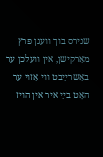שנירס בוך וועגן פּרץ מאַרקישן, אין וועלכן ער באַשרײַבט ווי אַזוי ער האָט בײַ איר אין הויז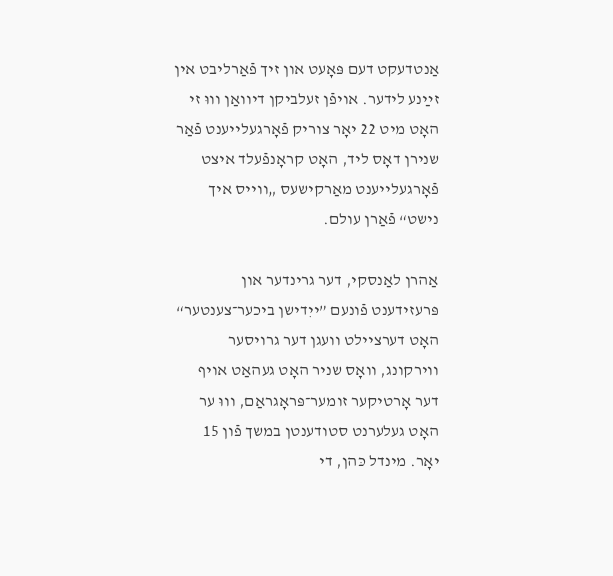אַנטדעקט דעם פּאָעט און זיך פֿאַרליבט אין זײַנע לידער. אויפֿן זעלביקן דיוואַן וווּ זי האָט מיט 22 יאָר צוריק פֿאָרגעלייענט פֿאַר שנירן דאָס ליד, האָט קראָנפֿעלד איצט פֿאָרגעלייענט מאַרקישעס „ווייס איך נישט“ פֿאַרן עולם.

אַהרן לאַנסקי, דער גרינדער און פּרעזידענט פֿונעם ”ייִדישן ביכער־צענטער“ האָט דערציילט וועגן דער גרויסער ווירקונג, וואָס שניר האָט געהאַט אויף דער אָרטיקער זומער־פּראָגראַם, וווּ ער האָט געלערנט סטודענטן במשך פֿון 15 יאָר. מינדל כּהן, די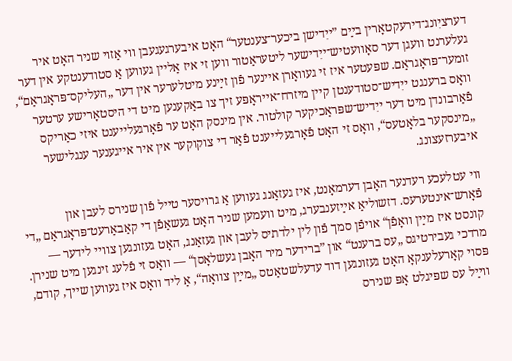דערציִונג־דירעקטאָרין בײַם ”ייִדישן ביכער־צענטער“ האָט איבערגעגעבן ווי אַזוי שניר האָט איר געלערנט וועגן דער סאָוועטיש־ייִדישער ליטעראַטור ווען זי איז אַליין געווען אַ סטודענטקע אין דער זומער־פּראָגראַם. שפּעטער איז זי געוואָרן איינער פֿון זײַנע מיטלערער אין דער „העליקס־פּראָגראַם“, וואָס ברענגט ייִדיש־סטודענטן קיין מיזרח־אייראָפּע זיך צו באַקענען מיט די היסטאָרישע ערטער פֿאַרבונדן מיט דער ייִדיש־שפּראַכיקער קולטור. אין מינסק האָט ער פֿאָרגעלייענט איזי כאַריקס „מינסקער בלאָטעס“, וואָס זי האָט פֿאָרגעלייענט פֿאַר די צוקוקער אין איר אייגענער ענגלישער איבערזעצונג.

ווי עטלעכע רעדנער האָבן דערמאָנט, איז געזאַנג געווען אַ גרויסער טייל פֿון שנירס לעבן און פֿאָרש־אינטערעס. דזשוליאַ אײַזענבערג, מיט וועמען שניר האָט געשאַפֿן די קאַבאַרעט־פּראָגראַם „די קונסט איז מײַן וואָפֿן“ אויפֿן סמך פֿון לין ילדתיס לעבן און געזאַנג, האָט געזונגען צוויי לידער — מרדכי געבירטיגס „עס ברענט“ און ”ברידער מיר האָבן געשלאָסן“ — וואָס זי פֿלעג זינגען מיט שנירן. פּסוי קאָרעלענקאָ האָט געזונגען דוד עדעלשטאַטס „מײַן צוואָה“, אַ ליד וואָס איז געווען שייך, קודם, ווײַל עס שפּיגלט אָפּ שנירס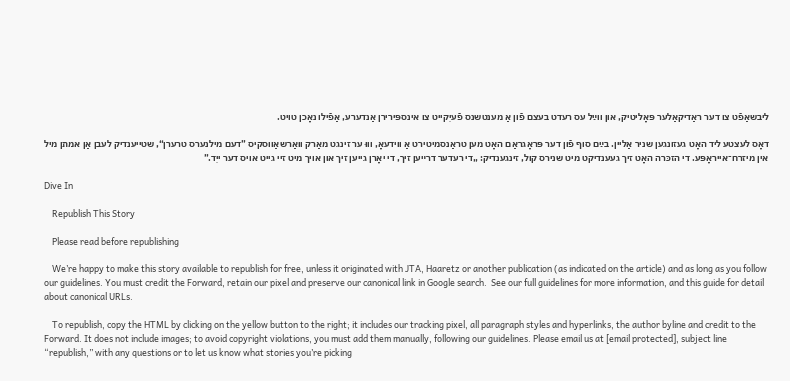ליבשאַפֿט צו דער ראַדיקאַלער פּאָליטיק, און ווײַל עס רעדט בעצם פֿון אַ מענטשנס פֿעיִקייט צו אינספּירירן אַנדערע, אַפֿילו נאָכן טויט.

דאָס לעצטע ליד האָט געזונגען שניר אַליין. בײַם סוף פֿון דער פּראָגראַם האָט מען טראַנסמיטירט אַ ווידעאָ, וווּ ער זינגט מאַרק וואַרשאַווסקיס ”דעם מילנערס טרערן“, שטייענדיק לעבן אַן אמתן מיל אין מיזרח־אייראָפּע. די הזכּרה האָט זיך געענדיקט מיט שנירס קול, זינגענדיק: „די רעדער דרײען זיך, די יאָרן גייען זיך און אויך מיט זיי גייט אויס דער ייִד.”

Dive In

    Republish This Story

    Please read before republishing

    We’re happy to make this story available to republish for free, unless it originated with JTA, Haaretz or another publication (as indicated on the article) and as long as you follow our guidelines. You must credit the Forward, retain our pixel and preserve our canonical link in Google search.  See our full guidelines for more information, and this guide for detail about canonical URLs.

    To republish, copy the HTML by clicking on the yellow button to the right; it includes our tracking pixel, all paragraph styles and hyperlinks, the author byline and credit to the Forward. It does not include images; to avoid copyright violations, you must add them manually, following our guidelines. Please email us at [email protected], subject line “republish,” with any questions or to let us know what stories you’re picking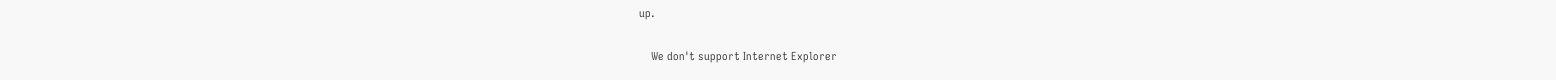up.

    We don't support Internet Explorer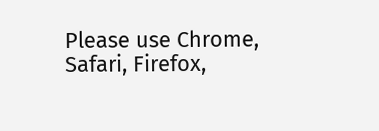Please use Chrome, Safari, Firefox,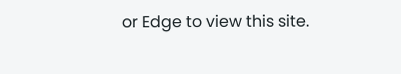or Edge to view this site.